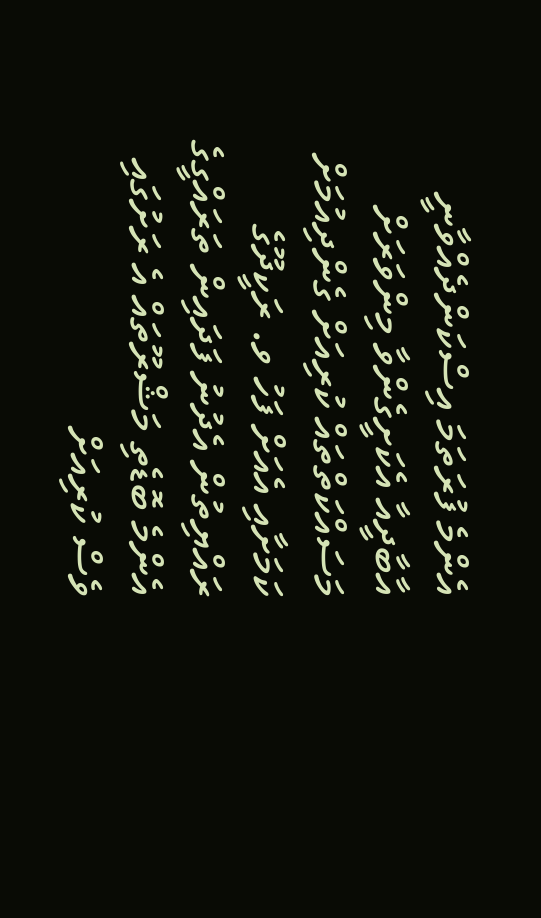އެންމެ ފުރަތަމަ އިސްކަންދެއްވާނީ އާބާދީއާ އެކަށީގެންވާ މިންވަރަށް މަސައްކަތްތައް ކުރިއަށް ގެންދިއުމަށް ކަމަށާއި އެއަށް ފަހު ވ. ރަކީދޫގެ ރައްޔިތުން އެދުނު ފަދައިން ތަރައްގީގެ އެންމެ ބޮޑެތި މަޝްރޫތައް އެ ރަށުގައި ވެސް ކުރިއަށް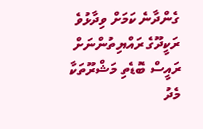ގެންދާނެ ކަމަށް ވިދާޅުވެ ރަކީދޫގެ ރައްޔިތުންނަށް ރައީސް ބޮޑެތި މަޝްރޫތަކާ މެދު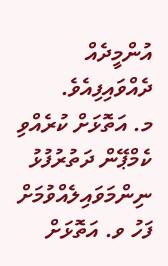އުންމީދެއް ދެއްވައިފިއެވެ.
މ. އަތޮޅަށް ކުރެއްވި ކެމްޕޭން ދަތުރުފުޅު ނިންމަވައިލެއްވުމަށް ފަހު ވ. އަތޮޅަށް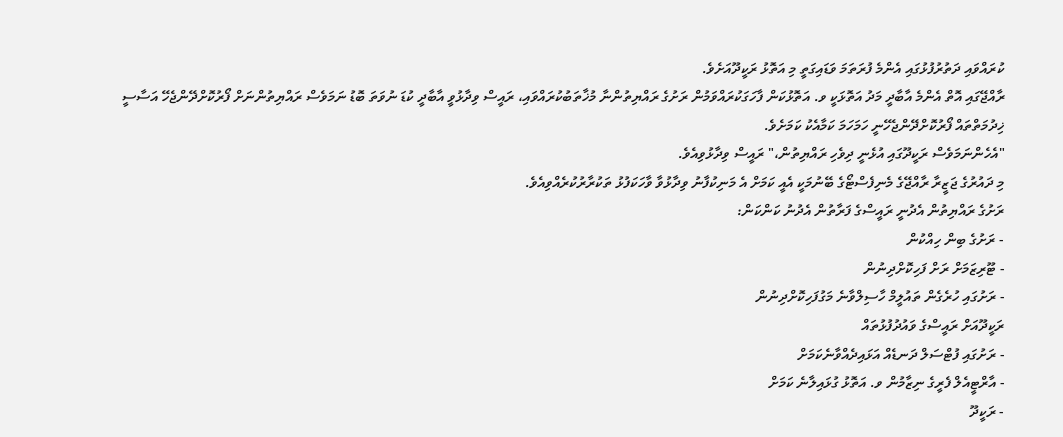ކުރައްވައި ދަތުރުފުޅުގައި އެންމެ ފުރަތަމަ ވަޑައިގަތީ މި އަތޮޅު ރަކީދޫއަށެވެ.
ރާއްޖޭގައި އޮތް އެންމެ އާބާދީ މަދު އަތޮޅަކީ ވ. އަތޮޅުކަން ފާހަގަކުރައްވަމުން ރަށުގެ ރައްޔިތުންނާ މުޚާތަބުކުރައްވައި، ރައީސް ވިދާޅުވީ އާބާދީ ކުޑަ ނުވަތަ ބޮޑު ނަމަވެސް ރައްޔިތުންނަށް ފޯރުކޮށްދޭންޖެހޭ އަސާސީ ޚިދުމަތްތައް ފޯރުކޮށްދޭންޖެހޭނީ ހަމަހަމަ ކަމާއެކު ކަމަށެވެ.
"އެހެންނަމަވެސް ރަކީދޫގައި އުޅެނީ ދިވެހި ރައްޔިތުން،" ރައީސް ވިދާޅުވިއެވެ.
މި ދައުރުގެ ޖަޒީރާ ރާއްޖޭގެ މެނިފެސްޓޯގެ ބޭނުމަކީ އެއީ ކަމަށް އެ މަނިކުފާނު ވިދާޅުވާ ވާހަކަފުޅު ތަކުރާރުކުރެއްވިއެވެ.
ރަށުގެ ރައްޔިތުން އެދުނީ ރައީސްގެ ފަރާތުން އެދުނު ކަންކަން:
- ރަށުގެ ބިން ހިއްކުން
- ޓޫރިޒަމަށް ރަށް ފަހިކޮށްދިނުން
- ރަށުގައި ހުރެގެން ތައުލީމް ހާސިލްވާނެ މަގުފަހިކޮށްދިނުން
ރަކީދޫއަށް ރައީސްގެ ވައުދުފުޅުތައް
- ރަށުގައި ފުޓްސަލް ދަނޑެއް އަޅައިދެއްވާނެކަމަށް
- އާރްޓީއެލް ފެރީގެ ނިޒާމުން ވ. އަތޮޅު ގުޅައިލާނެ ކަމަށް
- ރަކީދޫ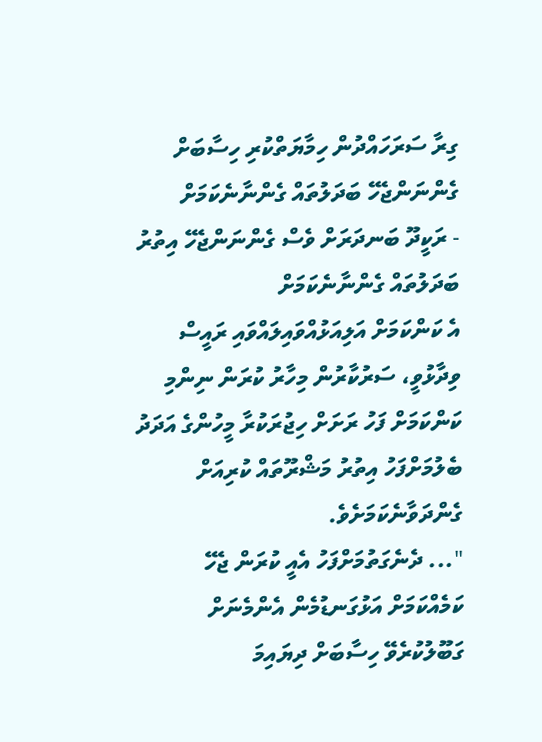ގިރާ ސަރަހައްދުން ހިމާޔަތްކުރި ހިސާބަށް ގެންނަންޖެހޭ ބަދަލުތައް ގެންނާނެކަމަށް
- ރަކީދޫ ބަނދަރަށް ވެސް ގެންނަންޖެހޭ އިތުރު ބަދަލުތައް ގެންނާނެކަމަށް
އެ ކަންކަމަށް އަލިއަޅުއްވައިލައްވައި ރައީސް ވިދާޅުވީ، ސަރުކާރުން މިހާރު ކުރަން ނިންމި ކަންކަމަށް ފަހު ރަށަށް ހިޖުރަކުރާ މީހުންގެ އަދަދު ބެލުމަށްފަހު އިތުރު މަޝްރޫތައް ކުރިއަށް ގެންދަވާނެކަމަށެވެ.
"... ދެނެގަތުމަށްފަހު އެއީ ކުރަން ޖެހޭ ކަމެއްކަމަށް އަޅުގަނޑުމެން އެންމެނަށް ގަބޫލުކުރެވޭ ހިސާބަށް ދިޔައިމަ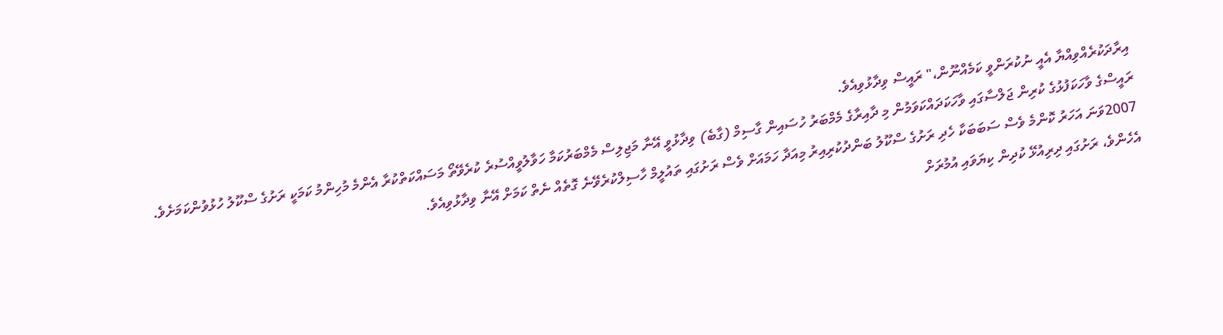އިރާދަކުރެއްވިއްޔާ އެއީ ނުކުރަންވީ ކަމެއްނޫން،" ރައީސް ވިދާޅުވިއެވެ.
ރައީސްގެ ވާހަކަފުޅުގެ ކުރިން ޖަލްސާގައި ވާހަކަދައްކަވަމުން މި ދާއިރާގެ މެމްބަރު ހުސައިން ގާސިމް (ގާބެ) ވިދާޅުވީ އޭނާ މަޖިލިސް މެމްބަރުކަމާ ހަވާލުވީއްސުރެ ކުރެވޭތޯ މަސައްކަތްކުރާ އެންމެ މުހިންމު ކަމަކީ ރަށުގެ ސްކޫލު ހުޅުވުންކަމަށެވެ. 2007ވަނަ އަހަރު ކޮންމެ ވެސް ސަބަބަކާ ހެދި ރަށުގެ ސްކޫލު ބަންދުކުރިއިރު މިއަދާ ހަމައަށް ވެސް ރަށުގައި ތައުލީމް ހާސިލްކުރެވޭނެ ގޮތެއް ނެތް ކަމަށް އޭނާ ވިދާޅުވިއެވެ.
އެހެންވެ، ރަށުގައި ދިރިއުޅޭ ކުދިން ކިޔަވައި އުމުރަށް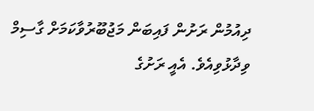ދިއުމުން ރަށުން ފައިބަން މަޖުބޫރުވާކަމަށް ގާސިމް ވިދާޅުވިއެވެ. އެއީ ރަށުގެ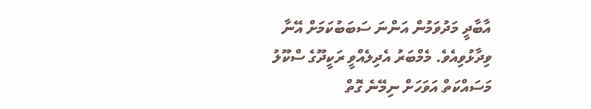އާބާދީ މަދުވަމުން އަންނަ ސަބަބުކަމަށް އޭނާ ވިދާޅުވިއެވެ. މެމްބަރު އެދިލެއްވީ ރަކީދޫގެ ސްކޫލު މަސައްކަތް އަވަހަށް ނިމޭނެ ގޮތް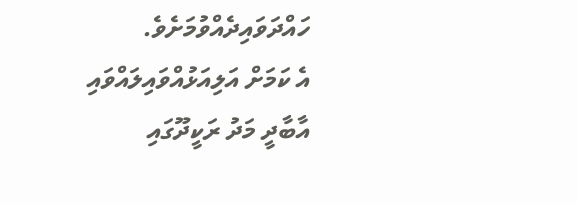ހައްދަވައިދެއްވުމަށެވެ.
އެ ކަމަށް އަލިއަޅުއްވައިލައްވައި އާބާދީ މަދު ރަކީދޫގައި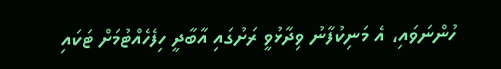ހުންނަވައި، އެ މަނިކުފާނު ވިދާޅުވީ ރަށުގައި އާބާދީ ހިފެހެއްޓުމަށް ޓަކައި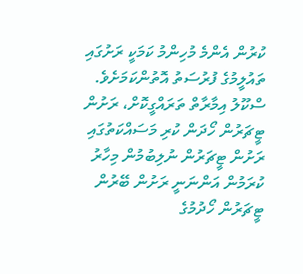ކުރުން އެންމެ މުހިންމު ކަމަކީ ރަށުގައި ތައުލީމުގެ ފުރުސަތު އޮތުންކަމަށެވެ.
ސްކޫލު އިމާރާތް ތަރައްގީކޮށް، ރަށުން ޓީޗަރުން ހޯދަން ކުރި މަސައްކަތުގައި ރަށުން ޓީޗަރުން ނުލިބުމުން މިހާރު ކުރަމުން އަންނަނީ ރަށުން ބޭރުން ޓީޗަރުން ހޯދުމުގެ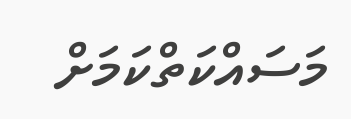މަސައްކަތްކަމަށް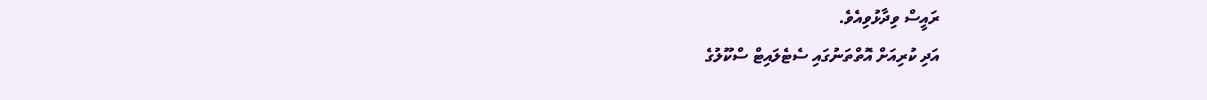ރައީސް ވިދާޅުވިއެވެ.
އަދި ކުރިއަށް އޮތްތަނުގައި ސެޓެލައިޓް ސްކޫލުގެ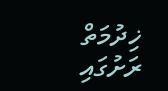ޚިދުމަތް ރަށުގައި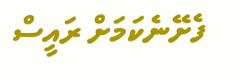ފެށޭނެކަމަށް ރައީސް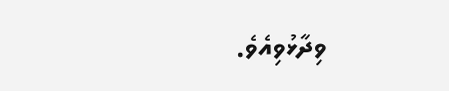ވިދާޅުވިއެވެ.